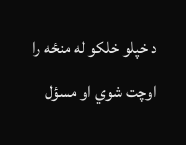د خپلو خلکو له منځه را اوچت شوي او مسؤل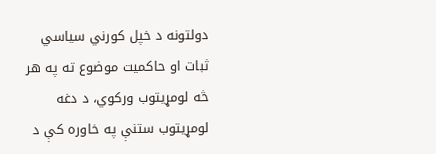دولتونه د خپل کورني سیاسي ثبات او حاکمیت موضوع ته په هر څه لومړیتوب ورکوي، د دغه لومړیتوب ستنې په خاوره کې د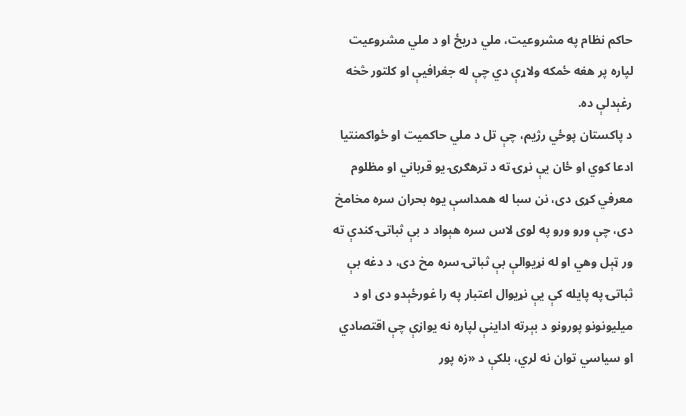حاکم نظام په مشروعیت، ملي دریځ او د ملي مشروعیت لپاره پر هغه ځمکه ولاړې دي چې له جغرافیې او کلتور څخه رغېدلې ده.
د پاکستان پوځي رژیم، چې تل د ملي حاکمیت او ځواکمنتیا ادعا کوي او ځان یې نړۍ ته د ترهګرۍ یو قرباني او مظلوم معرفي کړی دی، نن سبا له همداسې یوه بحران سره مخامخ دی، چې ورو ورو په لوی لاس سره هېواد د بې ثباتۍ کندې ته ور ټېل وهي او له نړیوالې بې ثباتۍ سره مخ دی، د دغه بې ثباتۍ په پایله کې یې نړیوال اعتبار په را غورځېدو دی او د میلیونونو پورونو د بېرته اداینې لپاره نه یوازې چې اقتصادي او سیاسي توان نه لري، بلکې د «زه پور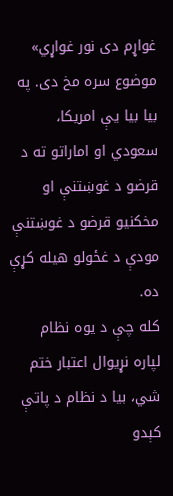غواړم دی نور غواړي» موضوع سره مخ دی. په بیا بیا یې امریکا، سعودي او اماراتو ته د قرضو د غوښتنې او مخکنیو قرضو د غوښتنې مودې د غځولو هیله کړې ده.
کله چې د یوه نظام لپاره نړیوال اعتبار ختم شي، بیا د نظام د پاتې کېدو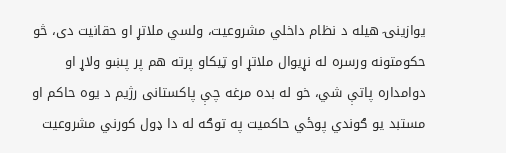یوازینۍ هیله د نظام داخلي مشروعیت، ولسي ملاتړ او حقانیت دی، څو حکومتونه ورسره له نړیوال ملاتړ او ټیکاو پرته هم پر پښو ولاړ او دوامداره پاتې شي، خو له بده مرغه چې پاکستانی رژیم د یوه حاکم او مستبد یو ګوندي پوځي حاکمیت په توګه له دا ډول کورني مشروعیت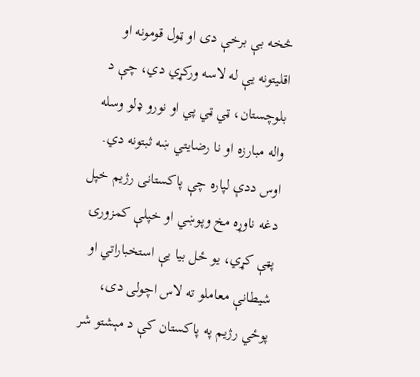څخه بې برخې دی او ټول قومونه او اقلیتونه یې له لاسه ورکړي دي، چې د بلوچستان، ټي ټي پي او نورو ډلو وسله واله مبارزه او نا رضایتي ښه ثبتونه دي.
اوس ددې لپاره چې پاکستانی رژیم خپل دغه ناوړه مخ وپوښي او خپلې کمزورۍ پټې کړي، یو ځل بیا یې استخباراتي او شیطانې معاملو ته لاس اچولی دی، پوځي رژیم په پاکستان کې د مېشتو شر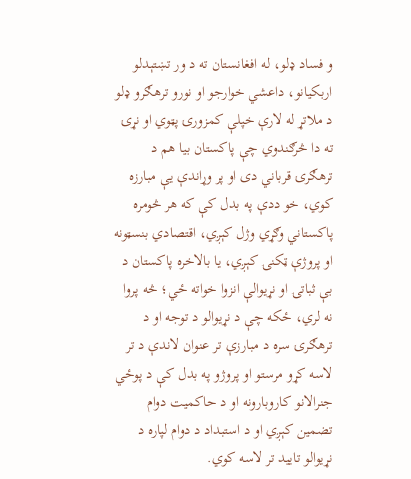و فساد ډلو، له افغانستان ته د ور تښتېدلو اربکیانو، داعشي خوارجو او نورو ترهګرو ډلو د ملاتړ له لارې خپلې کمزورۍ پټوي او نړۍ ته دا څرګندوي چې پاکستان بیا هم د ترهګرۍ قرباني دی او پر وړاندې یې مبارزه کوي، خو ددې په بدل کې که هر څومره پاکستاني وګړي وژل کېږي، اقتصادي بنسټونه او پروژې ټکنۍ کېږي، یا بالاخره پاکستان د بې ثباتۍ او نړیوالې انزوا خواته ځي؛ څه پروا نه لري، ځکه چې د نړیوالو د توجه او د ترهګرۍ سره د مبارزې تر عنوان لاندې د تر لاسه کړو مرستو او پروژو په بدل کې د پوځي جنرالانو کاروبارونه او د حاکمیت دوام تضمین کېږي او د استبداد د دوام لپاره د نړیوالو تایید تر لاسه کوي.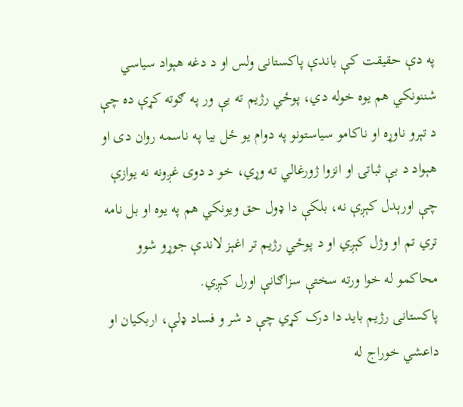په دې حقیقت کې باندې پاکستانی ولس او د دغه هېواد سیاسي شننونکي هم یوه خوله دي، پوځي رژیم ته یې ور په ګوته کړې ده چې د تېرو ناوړه او ناکامو سیاستونو په دوام یو ځل بیا په ناسمه روان دی او هېواد د بې ثباتۍ او انزوا ژورغالي ته وړي، خو د دوی غږونه نه یوازې چې اورېدل کېږې نه، بلکې دا ډول حق ویونکي هم په یوه او بل نامه تري تم او وژل کېږي او د پوځي رژيم تر اغېز لاندې جوړو شوو محاکمو له خوا ورته سختې سزاګانې اورل کېږي.
پاکستانی رژیم باید دا درک کړي چې د شر و فساد ډلې، اربکیان او داعشي خوراج له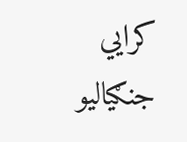کرايي جنګیالیو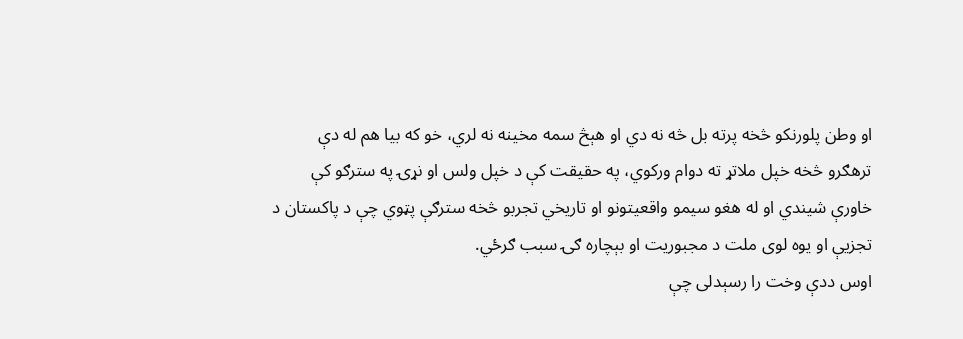او وطن پلورنکو څخه پرته بل څه نه دي او هېڅ سمه مخینه نه لري، خو که بیا هم له دې ترهګرو څخه خپل ملاتړ ته دوام ورکوي، په حقیقت کې د خپل ولس او نړۍ په سترګو کې خاورې شیندي او له هغو سیمو واقعیتونو او تاریخي تجربو څخه سترګې پټوي چې د پاکستان د تجزیې او یوه لوی ملت د مجبوریت او بېچاره ګۍ سبب ګرځي.
اوس ددې وخت را رسېدلی چې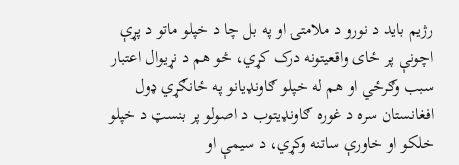رژیم باید د نورو د ملامتۍ او په بل چا د خپلو ماتو د پړې اچونې پر ځای واقعیتونه درک کړي، څو هم د نړیوال اعتبار سبب وګرځي او هم له خپلو ګاونډیانو په ځانګړي ډول افغانستان سره د غوره ګاونډیتوب د اصولو پر بنسټ د خپلو خلکو او خاورې ساتنه وکړي، د سیمې او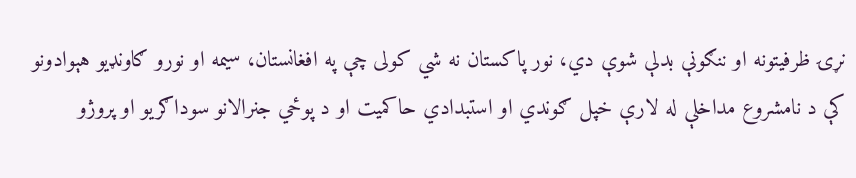نړۍ ظرفیتونه او ننګونې بدلې شوې دي، نور پاکستان نه شي کولی چې په افغانستان، سیمه او نورو ګاونډیو هېوادونو کې د نامشروع مداخلې له لارې خپل ګوندي او استبدادي حاکمیت او د پوځي جنرالانو سوداګریو او پروژو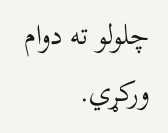چلولو ته دوام ورکړي.